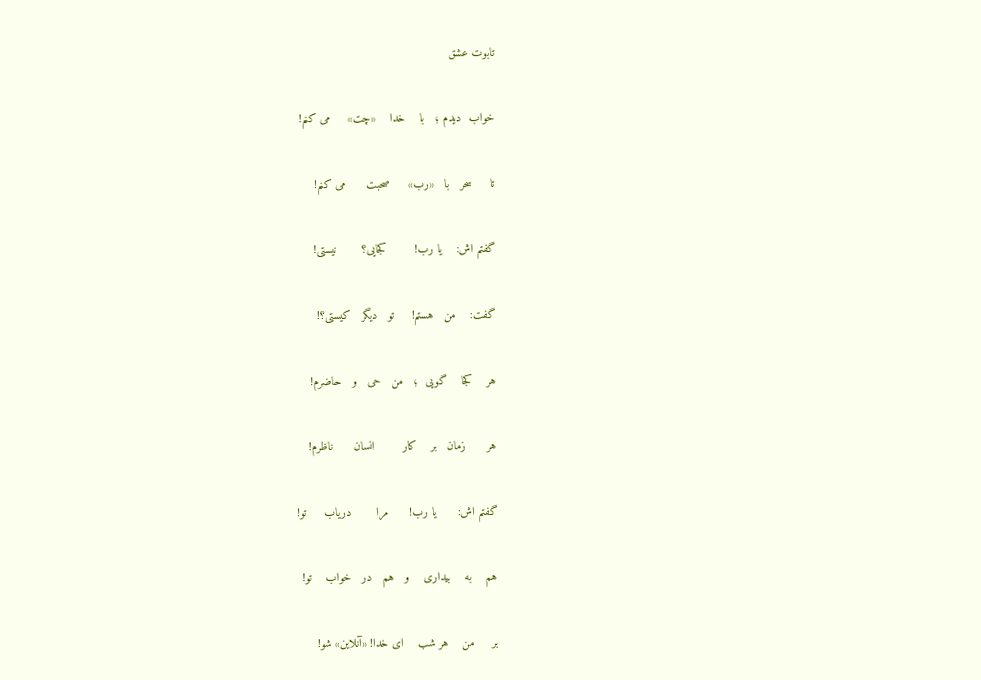تابوت عشق

خواب  دیدم ؛   با    خدا    «چت»     می کنم!

تا     سحر   با   «رب»     صحبت      می کنم!

گفتم اش:    یا رب!        کجایی؟       نیستی!

گفت:    من   هستم!     تو   دیگر   کیستی؟!

هر    کجا    گویی  ؛   من   حی   و   حاضرم!

هر      زمان   بر    کار        انسان      ناظرم!

گفتم اش:      یا رب!      مرا       دریاب     تو!

هم    به    بیداری    و   هم   در   خواب    تو!

بر     من    هر شب    ای خدا! «آنلاین» شو!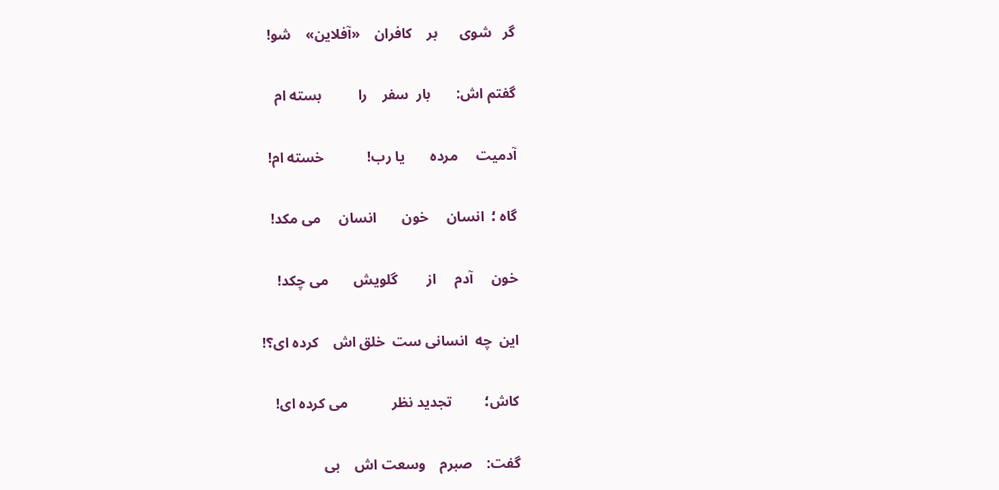گر   شوی      بر    کافران    «آفلاین»    شو!

گفتم اش:       بار  سفر    را          بسته ام

آدمیت     مرده       یا رب!            خسته ام!

گاه ؛  انسان     خون       انسان     می مکد!

خون     آدم     از        گلویش       می چکد!

این  چه  انسانی ست  خلق اش    کرده ای؟!

کاش؛         تجدید نظر            می کرده ای!

گفت:    صبرم    وسعت اش    بی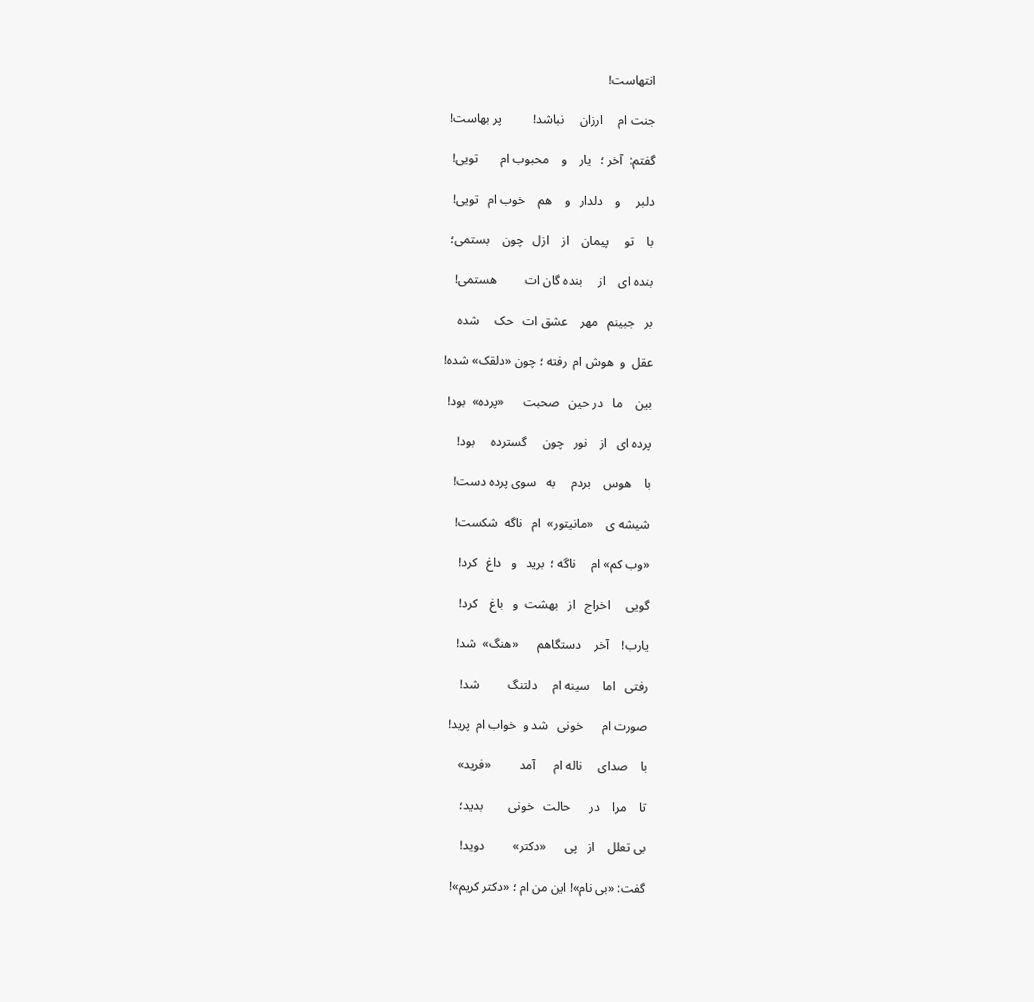انتهاست!

جنت ام     ارزان     نباشد!          پر بهاست!

گفتم:  آخر ؛   یار    و    محبوب ام       تویی!

دلبر     و    دلدار   و    هم    خوب ام   تویی!

با    تو     پیمان    از    ازل   چون    بستمی؛

بنده ای    از     بنده گان ات         هستمی!

بر   جبینم   مهر    عشق ات   حک     شده

عقل  و  هوش ام  رفته ؛ چون «دلقک» شده!

بین    ما   در حین   صحبت      «پرده»  بود!

پرده ای   از    نور   چون     گسترده     بود!

با    هوس    بردم     به   سوی پرده دست!

شیشه ی    «مانیتور»  ام   ناگه  شکست!

«وب کم» ام     ناگه ؛  برید   و   داغ   کرد!

گویی     اخراج   از   بهشت  و   باغ    کرد!

یارب!    آخر    دستگاهم      «هنگ»  شد!

رفتی   اما    سینه ام     دلتنگ         شد!

صورت ام      خونی   شد و  خواب ام  پرید!

با    صدای     ناله ام      آمد         «فرید»

تا    مرا    در      حالت   خونی        بدید؛

بی تعلل    از   پی      «دکتر»         دوید!

گفت: «بی نام»! این من ام ؛ «دکتر کریم»!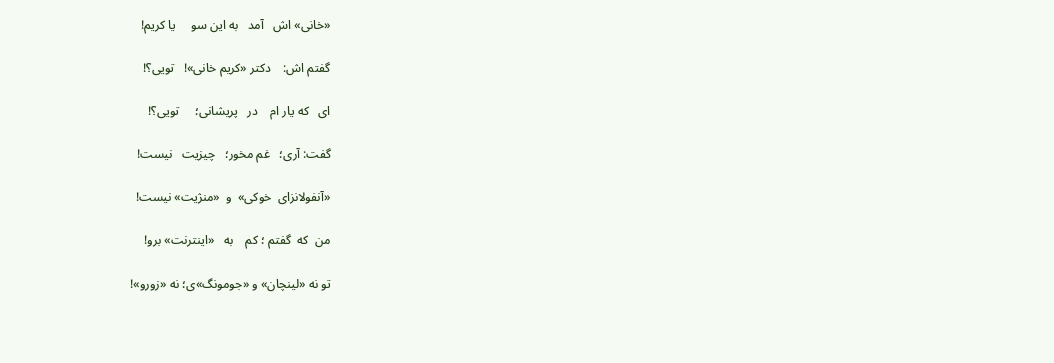«خانی» اش   آمد   به این سو     یا کریم!

گفتم اش:    دکتر «کریم خانی»!   تویی؟!

ای   که یار ام    در   پریشانی؛     تویی؟!

گفت: آری؛   غم مخور؛   چیزیت   نیست!

«آنفولانزای  خوکی»  و  «منژیت» نیست!

من  که  گفتم ؛ کم    به   «اینترنت» برو!

تو نه «لینچان» و «جومونگ»ی؛ نه «زورو»!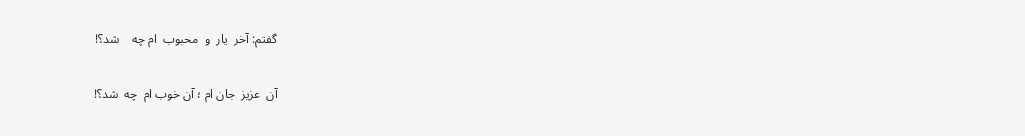گفتم: آخر  یار  و  محبوب  ام چه    شد؟!

آن  عزیز  جان ام ؛ آن خوب ام  چه  شد؟!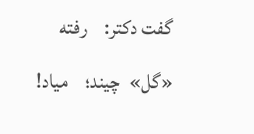گفت دکتر:    رفته   «گل»  چیند؛    میاد!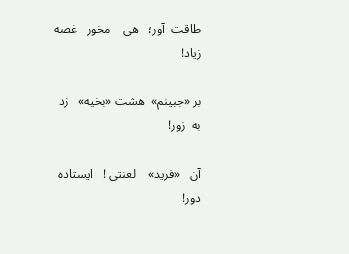طاقت  آور؛   هی    مخور   غصه     زیاد!

بر «جبینم»  هشت «بخیه»   زد  به  زور!

آن   «فرید»    لعنتی !   ایستاده     دور!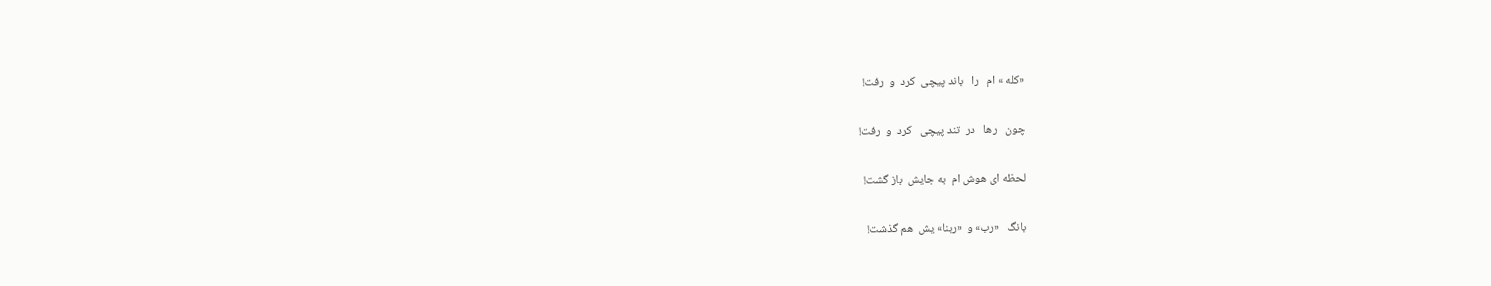«کله » ام   را   باند پیچی  کرد  و  رفت!

چون   رها   در  تند پیچی   کرد  و  رفت!

لحظه ای هوش ام  به جایش  باز گشت!

بانگ   «رب» و  «ربنا» یش  هم گذشت!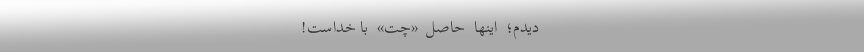دیدم؛  اینها  حاصل  «چت»  با خداست!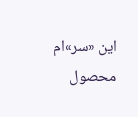این «سر»ام محصول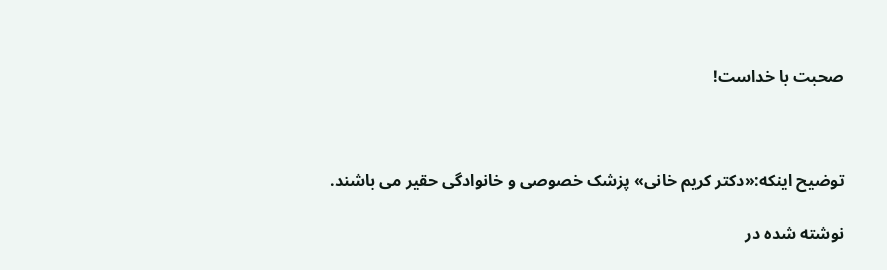صحبت با خداست!



توضیح اینکه:«دکتر کریم خانی» پزشک خصوصی و خانوادگی حقیر می باشند.

نوشته شده در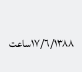۱۳۸۸/٦/۱٧ساعت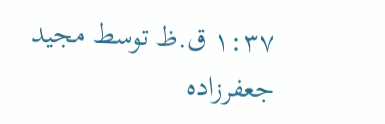۱:۳٧ ق.ظ توسط مجید جعفرزاده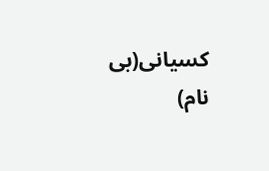کسیانی(بی نام)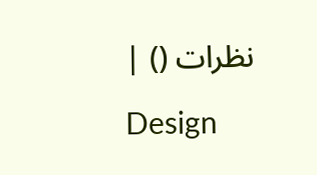نظرات () |

Design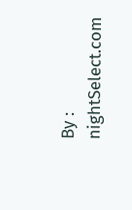By : nightSelect.com